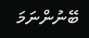ބޭނުންނަމަ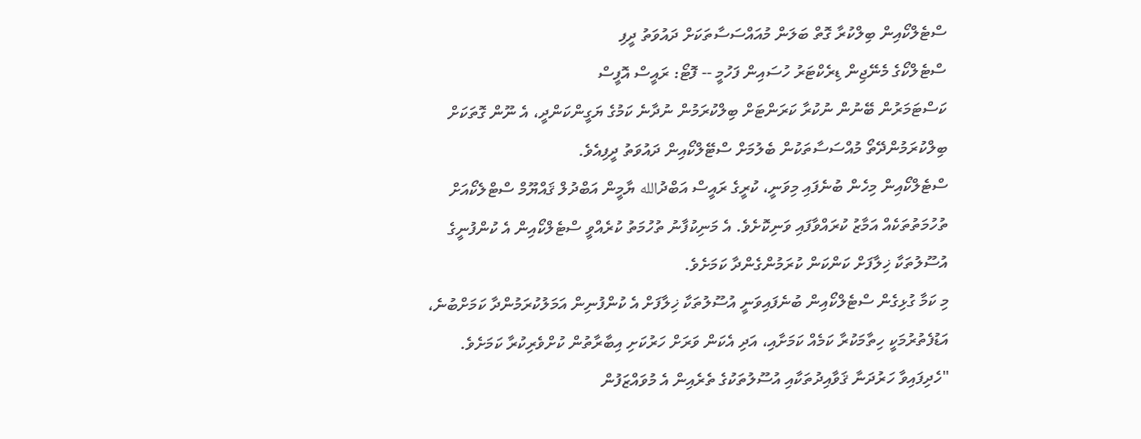ސްޓެލްކޯއިން ބިލްކުރާ ގޮތް ބަލަން މުއައްސަސާތަކަށް ދައުވަތު ދީފި
ސްޓެލްކޯގެ މެނޭޖިން ޑިރެކްޓަރު ހުސައިން ފަހުމީ -- ފޮޓޯ: ރައީސް އޮފީސް
ކަސްޓަމަރުން ބޭނުން ނުކުރާ ކަރަންޓަށް ބިލްކުރަމުން ނުދާނެ ކަމުގެ ޔަގީންކަންދީ، އެ ނޫން ގޮތަކަށް ބިލްކުރަމުންދޭތޯ މުއްސަސާތަކުން ބެލުމަށް ސްޓޭލްކޯއިން ދައުވަތު ދީފިއެވެ.
ސްޓެލްކޯއިން މިހެން ބުނެފައި މިވަނީ، ކުރީގެ ރައީސް އަބްދުالله ޔާމީން އަބްދުލް ޤައްޔޫމް ސްޓްލެކޯއަށް ތުހުމަތުތަކެއް އަމާޒު ކުރައްވާފައި ވަނިކޮށެވެ. އެ މަނިކުފާނު ތުހުމަތު ކުރެއްވީ ސްޓެލްކޯއިން އެ ކުންފުނީގެ އުސޫލުތަކާ ޚިލާފަށް ކަންކަން ކުރަމުންގެންދާ ކަމަށެވެ.
މި ކަމާ ގުޅިގެން ސްޓެލްކޯއިން ބުނެފައިވަނީ އުސޫލުތަކާ ޚިލާފަށް އެ ކުންފުނިން އަމަލުކުރަމުންދާ ކަމަށްބުނެ، އަޑުފެތުރުމަކީ ހިތާމަކުރާ ކަމެއް ކަމަށާއި، އަދި އެކަން ވަރަށް ހަރުކަށި އިބާރާތުން ކުށްވެރިކުރާ ކަމަށެވެ.
"ހެދިފައިވާ ހަރުދަނާ ޤަވާއިދުތަކާއި އުސޫލުތަކުގެ ތެރެއިން އެ މުވައްޒަފުން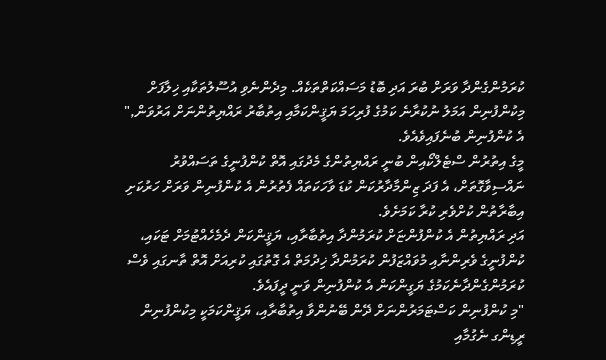ކުރަމުންގެންދާ ވަރަށް ބުރަ އަދި ބޮޑު މަސައްކަތްތަކެއް. މިދެންނެވި އުސޫލުތަކާއި ޚިލާފަށް މިކުންފުނިން އަމަލު ނުކުރާނެ ކަމުގެ ފުރިހަމަ ޔަޤީންކަމާއި އިތުބާރު ރައްޔިތުންނަށް އަރުވަން," އެ ކުންފުނިން ބުނެފައިވެއެވެ.
މީގެ އިތުރުން ސްޓެލްކޯއިން ބުނީ ރައްޔިތުންގެ މެދުގައި އޮތް ކުންފުނީގެ ތަސައްވުރު ނައްސިވާގޮތަށް، އެ ފަދަ ޒިންމާދާރުކަން ކުޑަ ވާހަކަތައް ފެތުރުން އެ ކުންފުނިން ވަރަށް ހަރުކަށި އިބާރާތުން ކުށްވެރި ކުރާ ކަމަށެވެ.
އަދި ރައްޔިތުން އެ ކުންފުންޏަށް ކުރަމުންދާ އިތުބާރާއި، ޔަޤީންކަން ދެމެހެއްޓުމަށް ޓަކައި، ކުންފުނީގެ ވެރިންނާއި މުވައްޒަފުން ކުރަމުންދާ ޚިދުމަތް އެ ގޮތުގައި ކުރިއަށް އޮތް ތާނގައި ވެސް ކުރަމުންގެންދާނެކަމުގެ ޔަގީންކަން އެ ކުންފުނިން ވަނީ ދީފައެވެ.
"މި ކުންފުނިން ކަސްޓަމަރުންނަށް ދޭން ބޭނުންވާ އިތުބާރާއި، ޔަޤީންކަމަކީ މިކުންފުނިން ރީޑިންގ ނެގުމާއި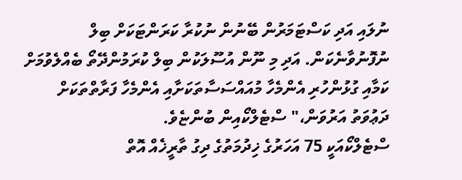ނުލައި އަދި ކަސްޓަމަރުން ބޭނުން ނުކުރާ ކަރަންޓަކަށް ބިލް ނުފޮނުވާނެކަން. އަދި މި ނޫން އުސޫލަކުން ބިލް ކުރަމުންދޭތޯ ބެއްލެވުމަށް ކަމާއި ގުޅުންހުރި އެންމެހާ މުއައްސަސާތަކަށާއި އެންމެހާ ފަރާތްތަކަށް ދަޢުވަތު އަރުވަން،" ސްޓެލްކޯއިން ބުންޏެވެ.
ސްޓެލްކޯއަކީ 75 އަހަރުގެ ޚިދުމަތުގެ ދިގު ތާރީޚެއް އޮތް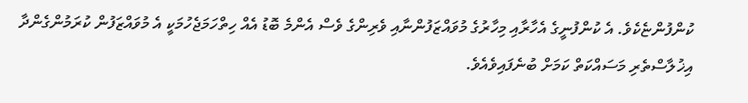ކުންފުންޏެކެވެ. އެ ކުންފުނީގެ އެހާރާއި މިހާރުގެ މުވައްޒަފުންނާއި ވެރިންގެ ވެސް އެންމެ ބޮޑު އެއް ހިތްހަމަޖެހުމަކީ އެ މުވައްޒަފުން ކުރަމުންގެންދާ އިޚުލާސްތެރި މަސައްކަތް ކަމަށް ބުނެފައިވެއެވެ.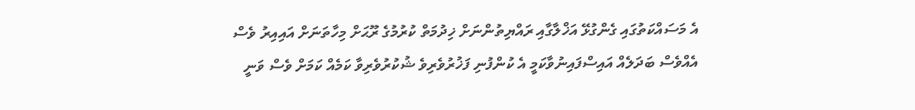އެ މަސައްކަތުގައި ގެންގުޅޭ އަޚްލާގާއި ރައްޔިތުންނަށް ޚިދުމަތް ކުރުމުގެ ރޫޙަށް މިހާތަނަށް އައިއިރު ވެސް އެއްވެސް ބަދަލެއް އައިސްފައިނުވާކަމީ އެ ކުންފުނި ފަޚުރުވެރިވެ ޝުކުރުވެރިވާ ކަމެއް ކަމަށް ވެސް ވަނީ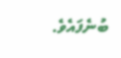ބުނެފައެވެ.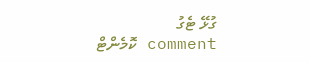ގުޅޭ ޓެގު
comment ކޮމެންޓް